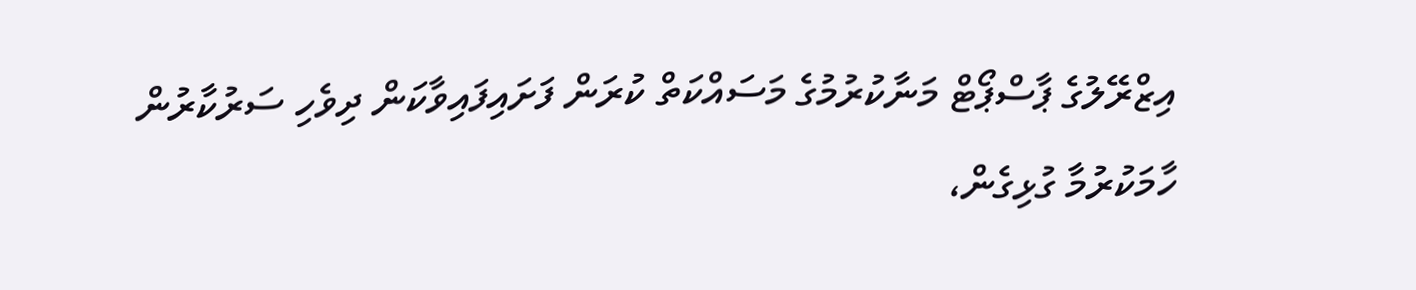އިޒްރޭލުގެ ޕާސްޕޯޓް މަނާކުރުމުގެ މަސައްކަތް ކުރަން ފަށައިފައިވާކަން ދިވެހި ސަރުކާރުން ހާމަކުރުމާ ގުޅިގެން،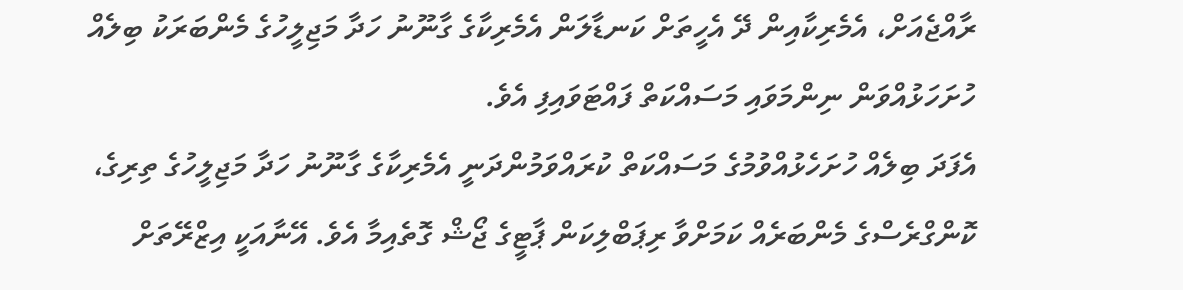ރާއްޖެއަށް، އެމެރިކާއިން ދޭ އެހީތަށް ކަނޑާލަން އެމެރިކާގެ ގާނޫނު ހަދާ މަޖިލީހުގެ މެންބަރަކު ބިލެއް ހުށަހަޅުއްވަން ނިންމަވައި މަސައްކަތް ފައްޓަވައިފި އެވެ.
އެފަދަ ބިލެއް ހުށަހެޅުއްވުމުގެ މަސައްކަތް ކުރައްވަމުންދަނީ އެމެރިކާގެ ގާނޫނު ހަދާ މަޖިލީހުގެ ތިރިގެ، ކޮންގްރެސްގެ މެންބަރެއް ކަމަށްވާ ރިޕަބްލިކަން ޕާޓީގެ ޖޯޝް ގޮތެއިމާ އެވެ. އޭނާއަކީ އިޒްރޭތަށް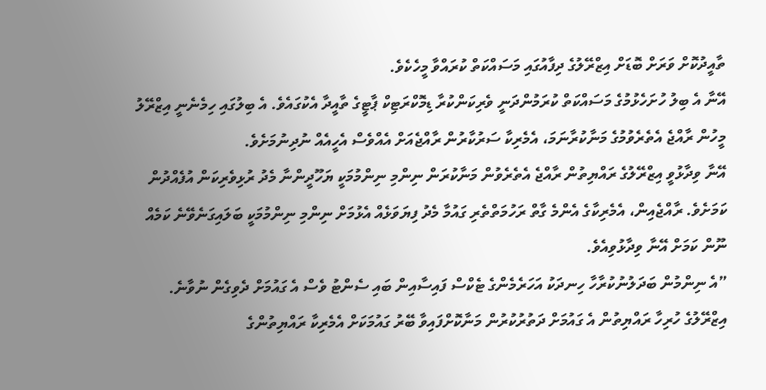ތާއީދުކޮށް ވަރަށް ބޮޑަށް އިޒްރޭލުގެ ދިފާއުގައި މަސައްކަތް ކުރައްވާ މީހެކެވެ.
އޭނާ އެ ބިލު ހުށަހެޅުމުގެ މަސައްކަތް ކުރަމުންދަނީ ވެރިކަންކުރާ ޑިމޮކްރަޓިކް ޕާޓީގެ ތާއީދާ އެކުގައެވެ. އެ ބިލުގައި ހިމެނެނީ އިޒްރޭލު މީހުން ރާއްޖެ އެތެރެވުމުގެ މަނާކުރާނަމަ، އެމެރިކާ ސަރުކާރުން ރާއްޖެއަށް އެއްވެސް އެހީއެއް ނުދިނުމަށެވެ.
އޭނާ ވިދާޅުވީ އިޒްރޭލުގެ ރައްޔިތުން ރާއްޖެ އެތެރެވުން މަނާކުރަން ނިންމި ނިންމުމަކީ ޔަހޫދީންނާ މެދު ރުޅިވެރިކަން އުފެއްދުން ކަމަށެވެ. ރާއްޖެއިން، އެމެރިކާގެ އެންމެ ގާތް ރަހުމަތްތެރި ގައުމާ މެދު ފިޔަވަޅެއް އެޅުމަށް ނިންމި ނިންމުމަކީ ބަލައިގަނެވޭނެ ކަމެއް ނޫން ކަމަށް އޭނާ ވިދާޅުވިއެވެ.
”އެ ނިންމުން ބަދަލުނުކުރާހާ ހިނދަކު އަހަރެމެންގެ ޓެކްސް ފައިސާއިން ބައި ސެންޓު ވެސް އެ ގައުމަށް ދެވިގެން ނުވާނެ. އިޒްރޭލުގެ ހުރިހާ ރައްޔިތުން އެ ގައުމަށް ދަތުރުކުރުން މަނާކޮށްފައިވާ ބޭރު ގައުމަކަށް އެމެރިކާ ރައްޔިތުންގެ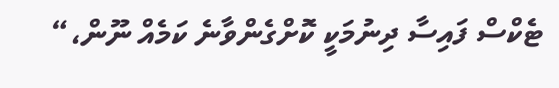ޓެކްސް ފައިސާ ދިނުމަކީ ކޮށްގެންވާނެ ކަމެއް ނޫން،“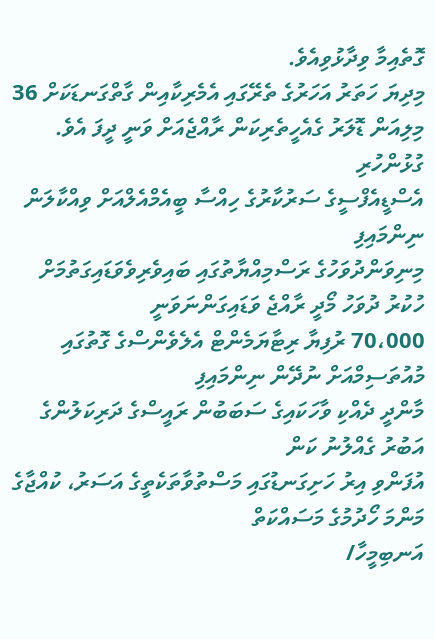ގޮތެއިމާ ވިދާޅުވިއެވެ.
މިދިޔަ ހަތަރު އަހަރުގެ ތެރޭގައި އެމެރިކާއިން ގާތްގަނޑަކަށް 36 މިލިއަން ޑޮލަރު ގެއެހީތެރިކަން ރާއްޖެއަށް ވަނީ ދީފަ އެވެ.
ގުޅުންހުރި
އެސްޑީއެފްސީގެ ސަރުކާރުގެ ހިއްސާ ބީއެމްއެލްއަށް ވިއްކާލަން ނިންމައިފި
މިނިވަންދުވަހުގެ ރަސްމިއްޔާތުގައި ބައިވެރިވެވަޑައިގަތުމަށް ހުކުރު ދުވަހު މޯދީ ރާއްޖެ ވަޑައިގަންނަވަނީ
70،000 ރުފިޔާ ރިޓާޔަމެންޓް އެލެވެންސްގެ ގޮތުގައި މުއުތަސިމްއަށް ނުދޭން ނިންމައިފި
މާންދީ ދެއްކި ވާހަކައިގެ ސަބަބުން ރައީސްގެ ދަރިކަލުންގެ އަބުރު ގެއްލުނު ކަން
އުފަންވި އިރު ހަށިގަނޑުގައި މަސްތުވާތަކެތީގެ އަސަރު، ކުއްޖާގެ މަންމަ ހޯދުމުގެ މަސައްކަތް
އަނބިމީހާ/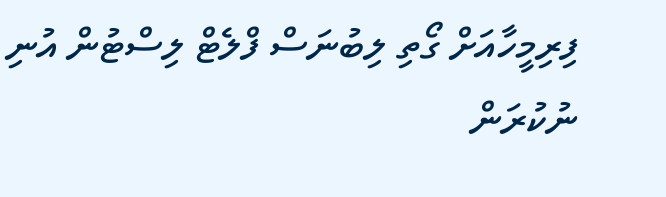ފިރިމީހާއަށް ގޯތި ލިބުނަސް ފްލެޓް ލިސްޓުން އުނި ނުކުރަން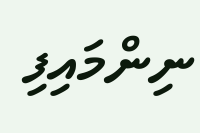ނިންމައިފި